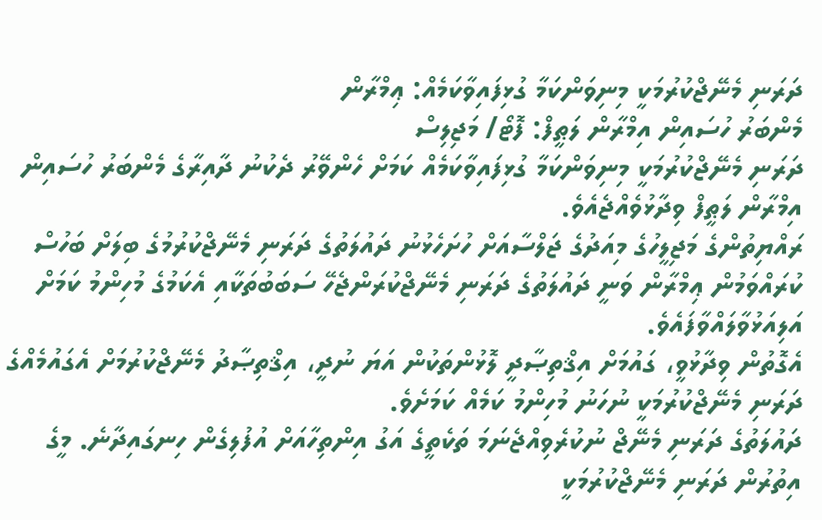ދަރަނި މެނޭޖްކުރުމަކީ މިނިވަންކަމާ ގުޅިފައިވާކަމެއް: ޢިމްރާން
މެންބަރު ހުސައިން އިމްރާން ލަޠީފް: ފޮޓޯ/ މަޖިލިސް
ދަރަނި މެނޭޖްކުރުމަކީ މިނިވަންކަމާ ގުޅިފައިވާކަމެއް ކަމަށް ހެންވޭރު ދެކުނު ދާއިރާގެ މެންބަރު ހުސައިން އިމްރާން ލަޠީފް ވިދާޅުވެއްޖެއެވެ.
ރައްޔިތުންގެ މަޖިލީހުގެ މިއަދުގެ ޖަލްސާއަށް ހުށަހެޅުނު ދައުލަތުގެ ދަރަނި މެނޭޖްކުރުމުގެ ބިލަށް ބަހުސް ކުރައްވަމުން ޢިމްރާން ވަނީ ދައުލަތުގެ ދަރަނި މެނޭޖްކުރަންޖެހޭ ސަބަބުތަކާއި އެކަމުގެ މުހިންމު ކަމަށް އަލިއަޅުވާލައްވާފައެވެ.
އެގޮތުން ވިދާޅުވީ، ގައުމަށް އިޤްތިޞާދީ ލޮޅުންތަކުން އަޔަ ނުދީ، އިޤްތިޞާދު މެނޭޖްކުރުމަށް އެގައުމެއްގެ ދަރަނި މެނޭޖްކުރުމަކީ ނުހަނު މުހިންމު ކަމެއް ކަމަށެވެ.
ދައުލަތުގެ ދަރަނި މެނޭޖް ނުކުރެވިއްޖެނަމަ ތަކެތީގެ އަގު އިންތިހާއަށް އުފުލިގެން ހިނގައިދާނެ. މީގެ އިތުރުން ދަރަނި މެނޭޖްކުރުމަކީ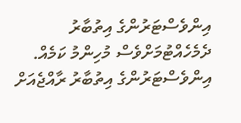އިންވެސްޓަރުންގެ އިތުބާރު ދެމެހެއްޓުމަށްވެސް މުހިންމު ކަމެއް. އިންވެސްޓަރުންގެ އިތުބާރު ރާއްޖެއަށް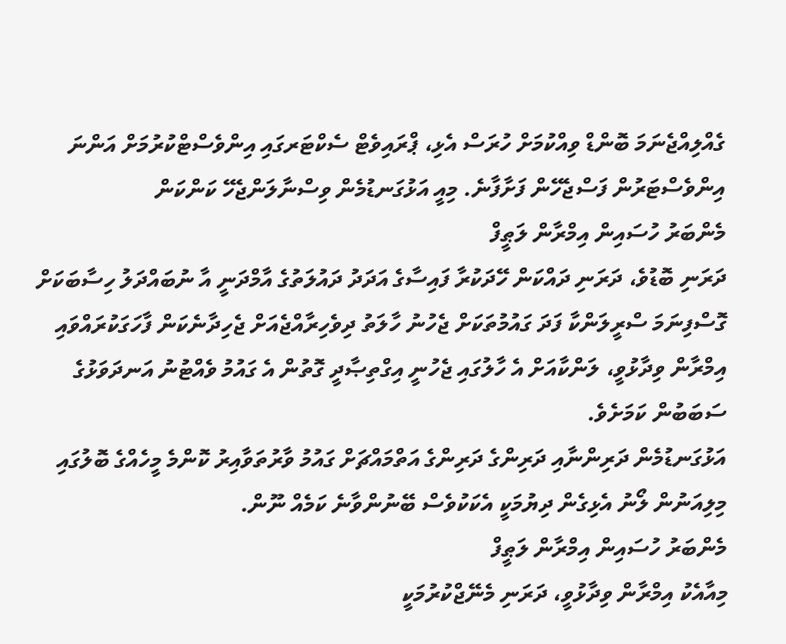ގެއްލިއްޖެނަމަ ބޮންޑް ވިއްކުމަށް ހުރަސް އެޅި، ޕްރައިވެޓް ސެކްޓަރގައި އިންވެސްޓްކުރުމަށް އަންނަ އިންވެސްޓަރުން ފަސްޖެހޭން ފަށާފާނެ. މިއީ އަޅުގަނޑުމެން ވިސްނާލަންޖެހޭ ކަންކަން
މެންބަރު ހުސައިން އިމްރާން ލަޠީފް
ދަރަނި ބޮޑުވެ، ދަރަނި ދައްކަން ހޭދަކުރާ ފައިސާގެ އަދަދު ދައުލަތުގެ އާމްދަނީ އާ ނުބައްދަލު ހިސާބަކަށް ގޮސްފިނަމަ ސްރީލަންކާ ފަދަ ގައުމުތަކަށް ޖެހުނު ހާލަތު ދިވެހިރާއްޖެއަށް ޖެހިދާނެކަން ފާހަގަކުރައްވައި އިމްރާން ވިދާޅުވީ، ލަންކާއަށް އެ ހާލުގައި ޖެހުނީ އިގްތިޞާދީ ގޮތުން އެ ގައުމު ވެއްޓުނު އަނދަވަޅުގެ ސަބަބުން ކަމަށެވެ.
އަޅުގަނޑުމެން ދަރިންނާއި ދަރިންގެ ދަރިންގެ އަތްމައްޗަށް ގައުމު ވާރުތަވާއިރު ކޮންމެ މީހެއްގެ ބޮލުގައި މިލިއަނުން ލޯނު އެޅިގެން ދިޔުމަކީ އެކަކުވެސް ބޭނުންވާނެ ކަމެއް ނޫން.
މެންބަރު ހުސައިން އިމްރާން ލަޠީފް
މިއާއެކު އިމްރާން ވިދާޅުވީ، ދަރަނި މެނޭޖްކުރުމަކީ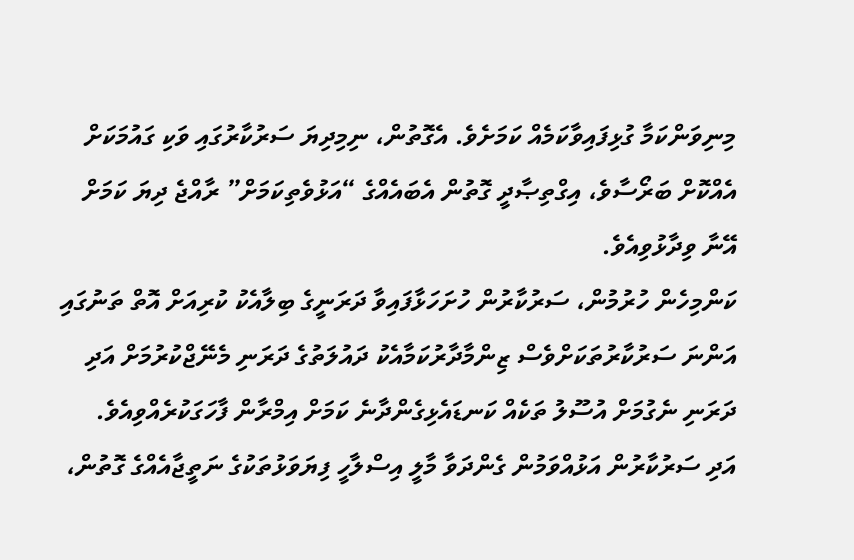މިނިވަންކަމާ ގުޅިފައިވާކަމެއް ކަމަށެވެ. އެގޮތުން، ނިމިދިޔަ ސަރުކާރުގައި ވަކި ގައުމަކަށް އެއްކޮށް ބަރޯސާވެ، އިގްތިޞާދީ ގޮތުން އެބައެއްގެ “އަޅުވެތިކަމަށް” ރާއްޖެ ދިޔަ ކަމަށް އޭނާ ވިދާޅުވިއެވެ.
ކަންމިހެން ހުރުމުން، ސަރުކާރުން ހުށަހަޅާފައިވާ ދަރަނީގެ ބިލާއެކު ކުރިއަށް އޮތް ތަނުގައި އަންނަ ސަރުކާރުތަކަށްވެސް ޒިންމާދާރުކަމާއެކު ދައުލަތުގެ ދަރަނި މެނޭޖްކުރުމަށް އަދި ދަރަނި ނެގުމަށް އުސޫލު ތަކެއް ކަނޑައެޅިގެންދާނެ ކަމަށް އިމްރާން ފާހަގަކުރެއްވިއެވެ.
އަދި ސަރުކާރުން އަޅުއްވަމުން ގެންދަވާ މާލީ އިސްލާހީ ފިޔަވަޅުތަކުގެ ނަތީޖާއެއްގެ ގޮތުން،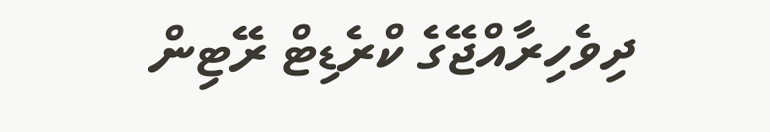ދިވެހިރާއްޖޭގެ ކްރެޑިޓް ރޭޓިން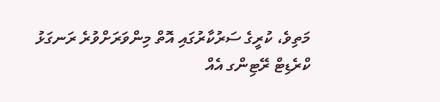މަތިވެ، ކުރީގެ ސަރުކާރުގައި އޮތް މިންވަރަށްވުރެ ރަނގަޅު ކްރެޑިޓް ރޭޓިންގ އެއް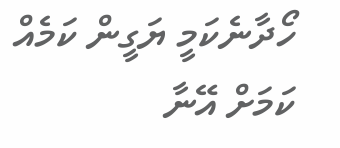ހޯދާނެކަމީ ޔަގީން ކަމެއް ކަމަށް އޭނާ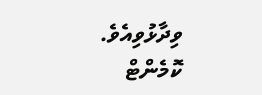ވިދާޅުވިއެވެ.
ކޮމެންޓް